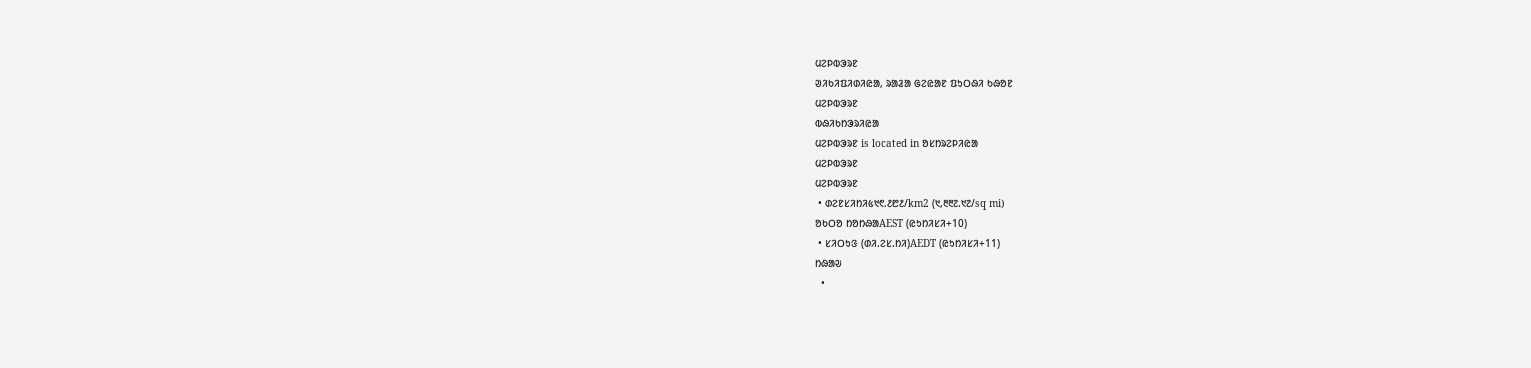ᱢᱮᱞᱵᱳᱨᱱ
ᱣᱤᱠᱤᱯᱤᱰᱤᱭᱟ, ᱨᱟᱲᱟ ᱜᱮᱭᱟᱱ ᱯᱩᱛᱷᱤ ᱠᱷᱚᱱ
ᱢᱮᱞᱵᱳᱨᱱ
ᱵᱷᱤᱠᱴᱳᱨᱤᱭᱟ
ᱢᱮᱞᱵᱳᱨᱱ is located in ᱚᱥᱴᱨᱮᱞᱤᱭᱟ
ᱢᱮᱞᱵᱳᱨᱱ
ᱢᱮᱞᱵᱳᱨᱱ
 • ᱰᱮᱱᱥᱤᱴᱤ᱕᱑᱖.᱒᱘᱒/km2 (᱑,᱓᱓᱗.᱑᱗/sq mi)
ᱚᱠᱛᱚ ᱴᱚᱴᱷᱟAEST (ᱭᱩᱴᱤᱥᱤ+10)
 • ᱥᱤᱛᱩᱝ (ᱰᱤ.ᱮᱥ.ᱴᱤ)AEDT (ᱭᱩᱴᱤᱥᱤ+11)
ᱴᱷᱟᱶ
  •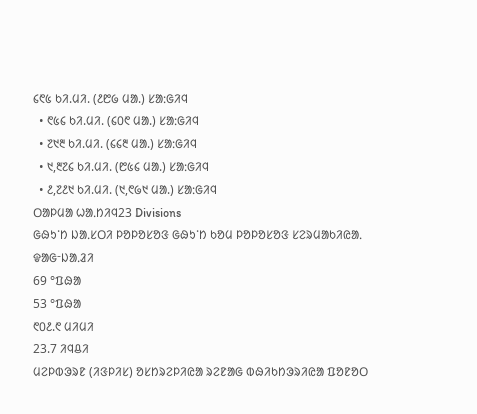᱔᱖᱕ ᱠᱤ.ᱢᱤ. (᱒᱘᱙ ᱢᱟ.) ᱥᱟᱺᱜᱤᱧ
  • ᱖᱕᱔ ᱠᱤ.ᱢᱤ. (᱔᱐᱖ ᱢᱟ.) ᱥᱟᱺᱜᱤᱧ
  • ᱗᱑᱓ ᱠᱤ.ᱢᱤ. (᱔᱔᱓ ᱢᱟ.) ᱥᱟᱺᱜᱤᱧ
  • ᱑,᱓᱗᱔ ᱠᱤ.ᱢᱤ. (᱘᱕᱔ ᱢᱟ.) ᱥᱟᱺᱜᱤᱧ
  • ᱒,᱗᱒᱑ ᱠᱤ.ᱢᱤ. (᱑,᱖᱙᱑ ᱢᱟ.) ᱥᱟᱺᱜᱤᱧ
ᱛᱟᱞᱢᱟ ᱦᱟᱹᱴᱤᱧ23 Divisions
ᱜᱷᱩᱸᱴ ᱡᱟᱹᱥᱛᱤ ᱞᱚᱞᱚᱥᱚᱝ ᱜᱷᱩᱸᱴ ᱠᱚᱢ ᱞᱚᱞᱚᱥᱚᱝ ᱥᱮᱨᱢᱟᱠᱤᱭᱟᱹ ᱫᱟᱜᱼᱡᱟᱹᱲᱤ
69 °ᱯᱷᱟ
53 °ᱯᱷᱟ
᱖᱐᱒.᱖ ᱢᱤᱢᱤ
23.7 ᱤᱧᱪᱤ
ᱢᱮᱞᱵᱳᱨᱱ (ᱤᱝᱞᱤᱥ) ᱚᱥᱴᱨᱮᱞᱤᱭᱟ ᱨᱮᱱᱟᱜ ᱵᱷᱤᱠᱴᱳᱨᱤᱭᱟ ᱯᱚᱱᱚᱛ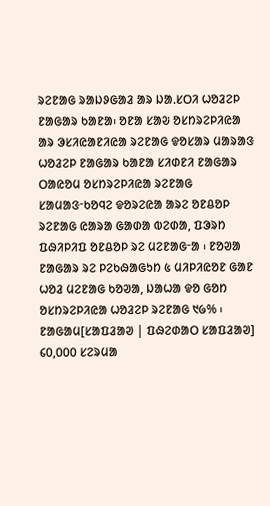ᱨᱮᱱᱟᱜ ᱨᱟᱡᱽᱜᱟᱲ ᱟᱨ ᱡᱟᱹᱥᱛᱤ ᱦᱚᱲᱮᱞ ᱱᱟᱜᱟᱨ ᱠᱟᱱᱟ᱾ ᱚᱱᱟ ᱥᱟᱶ ᱚᱥᱴᱨᱮᱞᱤᱭᱟ ᱟᱨ ᱳᱥᱤᱭᱟᱱᱤᱭᱟ ᱨᱮᱱᱟᱜ ᱫᱚᱥᱟᱨ ᱢᱟᱨᱟᱝ ᱦᱚᱲᱮᱞ ᱱᱟᱜᱟᱨ ᱠᱟᱱᱟ ᱥᱤᱰᱱᱤ ᱱᱟᱜᱟᱨ ᱛᱟᱭᱚᱢ ᱚᱥᱴᱨᱮᱞᱤᱭᱟ ᱨᱮᱱᱟᱜ ᱥᱟᱢᱟᱝᱼᱠᱚᱧᱮ ᱫᱚᱨᱮᱭᱟ ᱟᱨᱮ ᱚᱱᱪᱚᱞ ᱨᱮᱱᱟᱜ ᱭᱟᱨᱟ ᱜᱟᱰᱟ ᱵᱮᱰᱟ, ᱯᱳᱨᱴ ᱯᱷᱤᱞᱤᱯ ᱚᱱᱪᱚᱞ ᱨᱮ ᱢᱮᱱᱟᱜᱼᱟ ᱾ ᱱᱚᱣᱟ ᱱᱟᱜᱟᱨ ᱨᱮ ᱞᱮᱠᱷᱟᱜᱩᱴ ᱕ ᱢᱤᱞᱤᱭᱚᱱ ᱜᱟᱱ ᱦᱚᱲ ᱢᱮᱱᱟᱜ ᱠᱚᱣᱟ, ᱡᱟᱦᱟ ᱫᱚ ᱜᱚᱴ ᱚᱥᱴᱨᱮᱞᱤᱭᱟ ᱦᱚᱲᱮᱞ ᱨᱮᱱᱟᱜ ᱑᱙% ᱾
ᱱᱟᱜᱟᱢ[ᱥᱟᱯᱲᱟᱣ | ᱯᱷᱮᱰᱟᱛ ᱥᱟᱯᱲᱟᱣ]
᱔᱐,᱐᱐᱐ ᱥᱮᱨᱢᱟ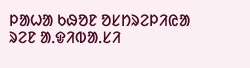ᱞᱟᱦᱟ ᱠᱷᱚᱱ ᱚᱥᱴᱨᱮᱞᱤᱭᱟ ᱨᱮᱱ ᱟᱹᱫᱤᱵᱟᱹᱥᱤ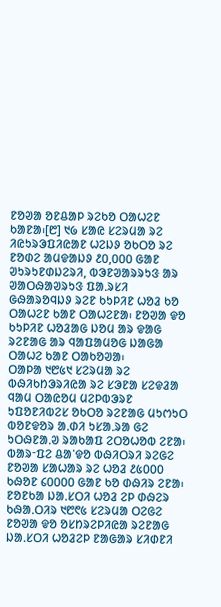ᱱᱚᱣᱟ ᱚᱱᱪᱟᱞ ᱨᱮᱠᱚ ᱛᱟᱦᱮᱱ ᱠᱟᱱᱟ᱾[᱘] ᱑᱙ ᱥᱟᱭ ᱥᱮᱨᱢᱟ ᱨᱮ ᱤᱭᱩᱨᱳᱯᱤᱭᱟᱱ ᱦᱮᱡᱽ ᱚᱠᱛᱚ ᱨᱮ ᱱᱚᱰᱮ ᱟᱢᱫᱟᱡᱽ ᱒᱐,᱐᱐᱐ ᱜᱟᱱ ᱣᱩᱨᱩᱱᱰᱡᱮᱨᱤ, ᱵᱳᱱᱣᱟᱨᱨᱩᱝ ᱟᱨ ᱣᱟᱛᱷᱟᱣᱨᱩᱝ ᱯᱟᱹᱨᱥᱤ ᱜᱷᱟᱨᱚᱧᱡᱽ ᱨᱮᱱ ᱠᱩᱞᱤᱱ ᱦᱚᱲ ᱠᱚ ᱛᱟᱦᱮᱱ ᱠᱟᱱ ᱛᱟᱦᱮᱱᱟ᱾ ᱱᱚᱣᱟ ᱫᱚ ᱠᱩᱞᱤᱱ ᱦᱚᱲᱟᱜ ᱡᱚᱢ ᱟᱨ ᱫᱟᱜ ᱨᱮᱱᱟᱜ ᱟᱨ ᱧᱟᱯᱟᱢᱚᱜ ᱡᱟᱜᱟ ᱛᱟᱦᱮ ᱠᱟᱱ ᱛᱟᱠᱚᱣᱟ᱾
ᱛᱟᱞᱟ ᱑᱘᱕᱑ ᱥᱮᱨᱢᱟ ᱨᱮ ᱵᱷᱤᱠᱴᱳᱨᱤᱭᱟ ᱨᱮ ᱥᱳᱱᱟ ᱥᱮᱫᱲᱟ ᱧᱟᱢ ᱛᱟᱭᱚᱢ ᱢᱮᱞᱵᱳᱨᱱ ᱩᱯᱚᱱᱤᱵᱮᱥ ᱚᱠᱛᱚ ᱨᱮᱱᱟᱜ ᱢᱩᱬᱩᱛ ᱵᱚᱱᱫᱚᱨ ᱟᱹᱰᱤ ᱩᱥᱟᱹᱨᱟ ᱜᱮ ᱩᱛᱷᱱᱟᱹᱣ ᱨᱟᱠᱟᱯ ᱮᱛᱚᱦᱚᱵ ᱮᱱᱟ᱾ ᱵᱟᱨᱼᱯᱮ ᱪᱟᱸᱫᱚ ᱵᱷᱤᱛᱨᱤ ᱨᱮᱜᱮ ᱱᱚᱣᱟ ᱥᱟᱦᱟᱨ ᱨᱮ ᱦᱚᱲ ᱒᱕᱐᱐᱐ ᱠᱷᱚᱱ ᱔᱐᱐᱐᱐ ᱜᱟᱱ ᱠᱚ ᱰᱷᱤᱨ ᱮᱱᱟ᱾ ᱱᱚᱱᱠᱟ ᱡᱟᱹᱥᱛᱤ ᱦᱚᱲ ᱮᱞ ᱰᱷᱮᱨ ᱠᱷᱟᱹᱛᱤᱨ ᱑᱘᱖᱕ ᱥᱮᱨᱢᱟ ᱛᱮᱜᱮ ᱱᱚᱣᱟ ᱫᱚ ᱚᱥᱴᱨᱮᱞᱤᱭᱟ ᱨᱮᱱᱟᱜ ᱡᱟᱹᱥᱛᱤ ᱦᱚᱲᱮᱞ ᱱᱟᱜᱟᱨ ᱥᱤᱰᱱᱤ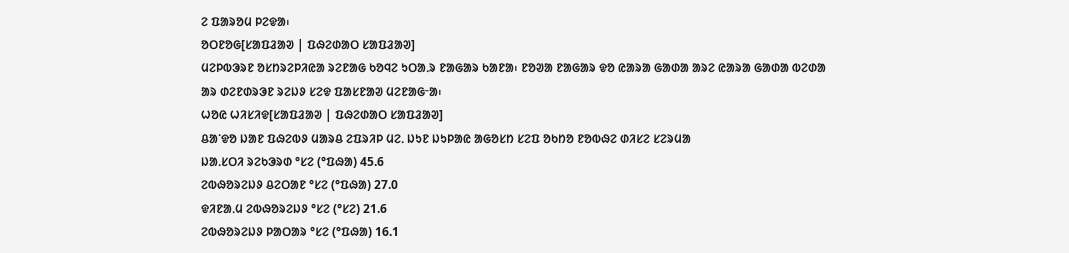ᱮ ᱯᱟᱨᱚᱢ ᱞᱮᱫᱟ᱾
ᱚᱛᱱᱚᱜ[ᱥᱟᱯᱲᱟᱣ | ᱯᱷᱮᱰᱟᱛ ᱥᱟᱯᱲᱟᱣ]
ᱢᱮᱞᱵᱳᱨᱱ ᱚᱥᱴᱨᱮᱞᱤᱭᱟ ᱨᱮᱱᱟᱜ ᱠᱚᱧᱮ ᱩᱛᱟᱹᱨ ᱱᱟᱜᱟᱨ ᱠᱟᱱᱟ᱾ ᱱᱚᱣᱟ ᱱᱟᱜᱟᱨ ᱫᱚ ᱭᱟᱨᱟ ᱜᱟᱰᱟ ᱟᱨᱮ ᱭᱟᱨᱟ ᱜᱟᱰᱟ ᱵᱮᱰᱟ ᱟᱨ ᱰᱮᱱᱰᱨᱳᱱ ᱨᱮᱡᱽ ᱥᱮᱫ ᱯᱟᱥᱱᱟᱣ ᱢᱮᱱᱟᱜᱼᱟ᱾
ᱦᱚᱭ ᱦᱤᱥᱤᱫ[ᱥᱟᱯᱲᱟᱣ | ᱯᱷᱮᱰᱟᱛ ᱥᱟᱯᱲᱟᱣ]
ᱪᱟᱸᱫᱚ ᱡᱟᱱ ᱯᱷᱮᱵᱽ ᱢᱟᱨᱪ ᱮᱯᱨᱤᱞ ᱢᱮᱹ ᱡᱩᱱ ᱡᱩᱞᱟᱭ ᱟᱜᱚᱥᱴ ᱥᱮᱯ ᱚᱠᱴᱚ ᱱᱚᱵᱷᱮ ᱰᱤᱥᱮ ᱥᱮᱨᱢᱟ
ᱡᱟᱹᱥᱛᱤ ᱨᱮᱠᱳᱨᱰ °ᱥᱮ (°ᱯᱷᱟ) 45.6
ᱮᱵᱷᱚᱨᱮᱡᱽ ᱪᱮᱛᱟᱱ °ᱥᱮ (°ᱯᱷᱟ) 27.0
ᱫᱤᱱᱟᱹᱢ ᱮᱵᱷᱚᱨᱮᱡᱽ °ᱥᱮ (°ᱥᱮ) 21.6
ᱮᱵᱷᱚᱨᱮᱡᱽ ᱞᱟᱛᱟᱨ °ᱥᱮ (°ᱯᱷᱟ) 16.1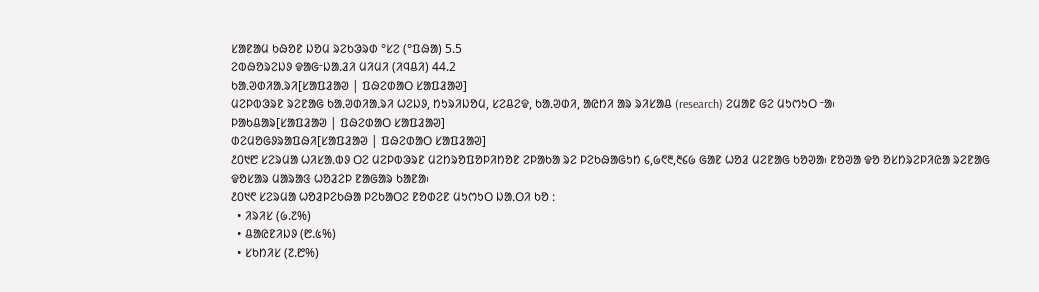ᱥᱟᱱᱟᱢ ᱠᱷᱚᱱ ᱡᱚᱢ ᱨᱮᱠᱳᱨᱰ °ᱥᱮ (°ᱯᱷᱟ) 5.5
ᱮᱵᱷᱚᱨᱮᱡᱽ ᱫᱟᱜᱼᱡᱟᱹᱲᱤ ᱢᱤᱢᱤ (ᱤᱧᱪᱤ) 44.2
ᱠᱟᱹᱣᱰᱤᱟᱹᱨᱤ[ᱥᱟᱯᱲᱟᱣ | ᱯᱷᱮᱰᱟᱛ ᱥᱟᱯᱲᱟᱣ]
ᱢᱮᱞᱵᱳᱨᱱ ᱨᱮᱱᱟᱜ ᱠᱟᱹᱣᱰᱤᱟᱹᱨᱤ ᱦᱮᱡᱽ, ᱴᱩᱨᱤᱡᱚᱢ, ᱥᱮᱪᱮᱫ, ᱠᱟᱹᱣᱰᱤ, ᱟᱭᱴᱤ ᱟᱨ ᱨᱤᱥᱟᱪ (research) ᱮᱢᱟᱱ ᱜᱮ ᱢᱩᱬᱩᱛ ᱼᱟ᱾
ᱞᱟᱠᱪᱟᱨ[ᱥᱟᱯᱲᱟᱣ | ᱯᱷᱮᱰᱟᱛ ᱥᱟᱯᱲᱟᱣ]
ᱰᱮᱢᱚᱜᱽᱨᱟᱯᱷᱤ[ᱥᱟᱯᱲᱟᱣ | ᱯᱷᱮᱰᱟᱛ ᱥᱟᱯᱲᱟᱣ]
᱒᱐᱑᱘ ᱥᱮᱨᱢᱟ ᱦᱤᱥᱟᱹᱵᱽ ᱛᱮ ᱢᱮᱞᱵᱳᱨᱱ ᱢᱮᱴᱨᱚᱯᱚᱞᱤᱴᱚᱱ ᱮᱞᱟᱠᱟ ᱨᱮ ᱞᱮᱠᱷᱟᱜᱩᱴ ᱔,᱙᱖᱓,᱓᱔᱙ ᱜᱟᱱ ᱦᱚᱲ ᱢᱮᱱᱟᱜ ᱠᱚᱣᱟ᱾ ᱱᱚᱣᱟ ᱫᱚ ᱚᱥᱴᱨᱮᱞᱤᱭᱟ ᱨᱮᱱᱟᱜ ᱫᱚᱥᱟᱨ ᱢᱟᱨᱟᱝ ᱦᱚᱲᱮᱞ ᱱᱟᱜᱟᱨ ᱠᱟᱱᱟ᱾
᱒᱐᱑᱖ ᱥᱮᱨᱢᱟ ᱦᱚᱲᱞᱮᱠᱷᱟ ᱞᱮᱠᱟᱛᱮ ᱱᱚᱰᱮᱱ ᱢᱩᱬᱩᱛ ᱡᱟᱹᱛᱤ ᱠᱚ ᱺ
  • ᱤᱨᱤᱥ (᱙.᱗%)
  • ᱪᱟᱭᱱᱤᱡᱽ (᱘.᱕%)
  • ᱥᱠᱴᱤᱥ (᱗.᱘%)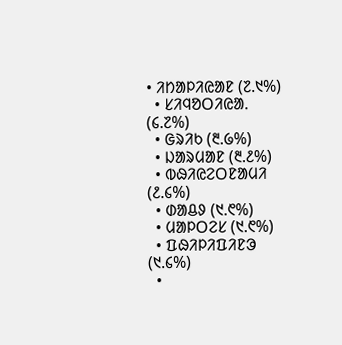• ᱤᱴᱟᱞᱤᱭᱟᱱ (᱗.᱑%)
  • ᱥᱤᱧᱚᱛᱤᱭᱟᱹ (᱔.᱗%)
  • ᱜᱨᱤᱠ (᱓.᱙%)
  • ᱡᱟᱨᱢᱟᱱ (᱓.᱒%)
  • ᱵᱷᱤᱭᱮᱛᱱᱟᱢᱤ (᱒.᱔%)
  • ᱰᱟᱪᱽ (᱑.᱖%)
  • ᱢᱟᱞᱛᱮᱥ (᱑.᱖%)
  • ᱯᱷᱤᱞᱤᱯᱤᱱᱳ (᱑.᱔%)
  •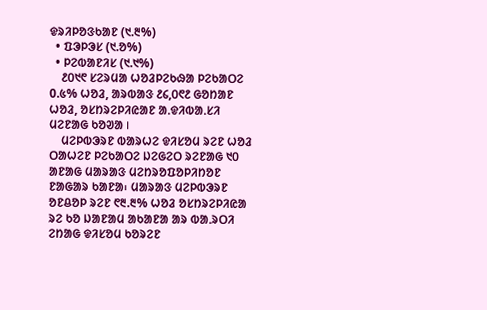ᱫᱨᱤᱞᱚᱝᱠᱟᱱ (᱑.᱓%)
  • ᱯᱳᱞᱳᱥ (᱑.ᱚ%)
  • ᱞᱮᱵᱟᱱᱤᱥ (᱑.᱑%)
    ᱒᱐᱑᱖ ᱥᱮᱨᱢᱟ ᱦᱚᱲᱞᱮᱠᱷᱟ ᱞᱮᱠᱟᱛᱮ 0.᱕% ᱦᱚᱲ, ᱟᱨᱵᱟᱝ ᱒᱔,᱐᱖᱒ ᱜᱚᱴᱟᱱ ᱦᱚᱲ, ᱚᱥᱴᱨᱮᱞᱤᱭᱟᱱ ᱟᱹᱫᱤᱵᱟᱹᱥᱤ ᱢᱮᱱᱟᱜ ᱠᱚᱣᱟ ।
    ᱢᱮᱞᱵᱳᱨᱱ ᱵᱟᱨᱦᱮ ᱫᱤᱥᱚᱢ ᱨᱮᱱ ᱦᱚᱲ ᱛᱟᱦᱮᱱ ᱞᱮᱠᱟᱛᱮ ᱡᱮᱜᱮᱛ ᱨᱮᱱᱟᱜ ᱑᱐ ᱟᱱᱟᱜ ᱢᱟᱨᱟᱝ ᱢᱮᱴᱨᱚᱯᱚᱞᱤᱴᱚᱱ ᱱᱟᱜᱟᱨ ᱠᱟᱱᱟ᱾ ᱢᱟᱨᱟᱝ ᱢᱮᱞᱵᱳᱨᱱ ᱚᱱᱪᱚᱞ ᱨᱮᱱ ᱖᱓.᱓% ᱦᱚᱲ ᱚᱥᱴᱨᱮᱞᱤᱭᱟ ᱨᱮ ᱠᱚ ᱡᱟᱱᱟᱢ ᱟᱠᱟᱱᱟ ᱟᱨ ᱵᱟᱹᱨᱛᱤ ᱮᱴᱟᱜ ᱫᱤᱥᱚᱢ ᱠᱚᱨᱮᱱ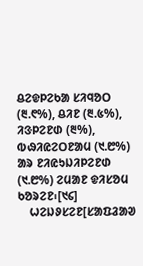ᱪᱮᱫᱞᱮᱠᱟ ᱥᱤᱧᱚᱛ (᱓.᱖%), ᱪᱤᱱ (᱓.᱕%), ᱤᱝᱞᱮᱱᱰ (᱓%), ᱵᱷᱤᱭᱮᱛᱱᱟᱢ (᱑.᱘%) ᱟᱨ ᱱᱤᱭᱩᱡᱤᱞᱮᱱᱰ (᱑.᱘%) ᱮᱢᱟᱱ ᱫᱤᱥᱚᱢ ᱠᱚᱨᱮᱱ᱾[᱑᱔]
    ᱦᱮᱡᱽᱥᱮᱱ[ᱥᱟᱯᱲᱟᱣ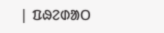| ᱯᱷᱮᱰᱟᱛ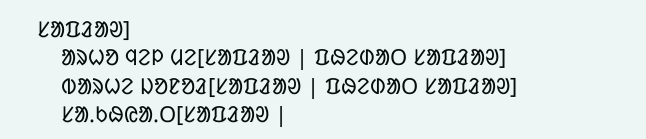ᱥᱟᱯᱲᱟᱣ]
    ᱟᱨᱦᱚ ᱧᱮᱞ ᱢᱮ[ᱥᱟᱯᱲᱟᱣ | ᱯᱷᱮᱰᱟᱛ ᱥᱟᱯᱲᱟᱣ]
    ᱵᱟᱨᱦᱮ ᱡᱚᱱᱚᱲ[ᱥᱟᱯᱲᱟᱣ | ᱯᱷᱮᱰᱟᱛ ᱥᱟᱯᱲᱟᱣ]
    ᱥᱟᱹᱠᱷᱭᱟᱹᱛ[ᱥᱟᱯᱲᱟᱣ |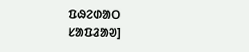ᱯᱷᱮᱰᱟᱛ ᱥᱟᱯᱲᱟᱣ]